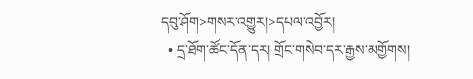དབུ་ཤོག>གསར་འགྱུར།>དཔལ་འབྱོར།
  • དྲ་ཐོག་ཚོང་དོན་དར། གྲོང་གསེབ་དར་རྒྱས་མགྱོགས།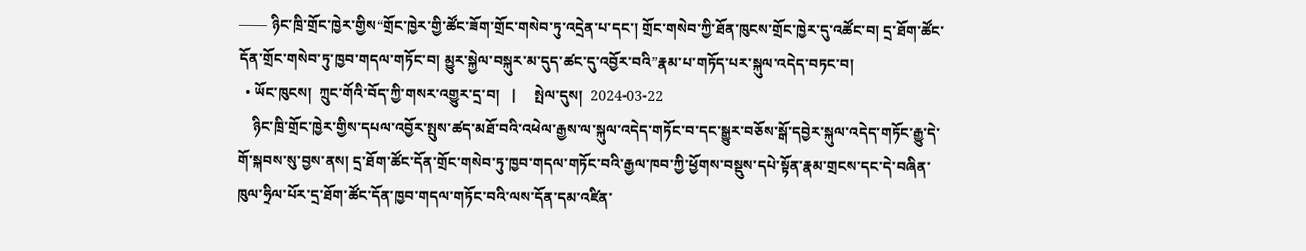—— ཉིང་ཁྲི་གྲོང་ཁྱེར་གྱིས“གྲོང་ཁྱེར་གྱི་ཚོང་ཟོག་གྲོང་གསེབ་ཏུ་འདྲེན་པ་དང་། གྲོང་གསེབ་ཀྱི་ཐོན་ཁུངས་གྲོང་ཁྱེར་དུ་འཚོང་བ། དྲ་ཐོག་ཚོང་དོན་གྲོང་གསེབ་ཏུ་ཁྱབ་གདལ་གཏོང་བ། མྱུར་སྐྱེལ་བསྐུར་མ་དུད་ཚང་དུ་འབྱོར་བའི”རྣམ་པ་གཏོད་པར་སྐུལ་འདེད་བཏང་བ།
  • ཡོང་ཁུངས།  ཀྲུང་གོའི་བོད་ཀྱི་གསར་འགྱུར་དྲ་བ།   |     སྤེལ་དུས།  2024-03-22
    ཉིང་ཁྲི་གྲོང་ཁྱེར་གྱིས་དཔལ་འབྱོར་སྤུས་ཚད་མཐོ་བའི་འཕེལ་རྒྱས་ལ་སྐུལ་འདེད་གཏོང་བ་དང་སྒྱུར་བཅོས་སྒོ་དབྱེར་སྐུལ་འདེད་གཏོང་རྒྱུ་དེ་གོ་སྐབས་སུ་བྱས་ནས། དྲ་ཐོག་ཚོང་དོན་གྲོང་གསེབ་ཏུ་ཁྱབ་གདལ་གཏོང་བའི་རྒྱལ་ཁབ་ཀྱི་ཕྱོགས་བསྡུས་དཔེ་སྟོན་རྣམ་གྲངས་དང་དེ་བཞིན་ཁུལ་ཧྲིལ་པོར་དྲ་ཐོག་ཚོང་དོན་ཁྱབ་གདལ་གཏོང་བའི་ལས་དོན་དམ་འཛིན་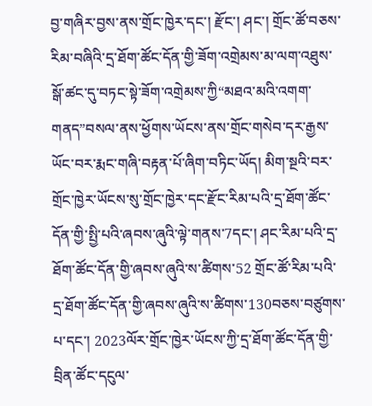བྱ་གཞིར་བྱས་ནས་གྲོང་ཁྱེར་དང་། རྫོང་། ཤང་། གྲོང་ཚོ་བཅས་རིམ་བཞིའི་དྲ་ཐོག་ཚོང་དོན་གྱི་ཟོག་འགྲེམས་མ་ལག་འཐུས་སྒོ་ཚང་དུ་བཏང་སྟེ་ཟོག་འགྲེམས་ཀྱི“མཐའ་མའི་འགག་གནད”བསལ་ནས་ཕྱོགས་ཡོངས་ནས་གྲོང་གསེབ་དར་རྒྱས་ཡོང་བར་རྨང་གཞི་བརྟན་པོ་ཞིག་བཏིང་ཡོད། མིག་སྔའི་བར་གྲོང་ཁྱེར་ཡོངས་སུ་གྲོང་ཁྱེར་དང་རྫོང་རིམ་པའི་དྲ་ཐོག་ཚོང་དོན་གྱི་སྤྱི་པའི་ཞབས་ཞུའི་ལྟེ་གནས་7དང་། ཤང་རིམ་པའི་དྲ་ཐོག་ཚོང་དོན་གྱི་ཞབས་ཞུའི་ས་ཚིགས་52 གྲོང་ཚོ་རིམ་པའི་དྲ་ཐོག་ཚོང་དོན་གྱི་ཞབས་ཞུའི་ས་ཚིགས་130བཅས་བཙུགས་པ་དང་། 2023ལོར་གྲོང་ཁྱེར་ཡོངས་ཀྱི་དྲ་ཐོག་ཚོང་དོན་གྱི་བྲིན་ཚོང་དངུལ་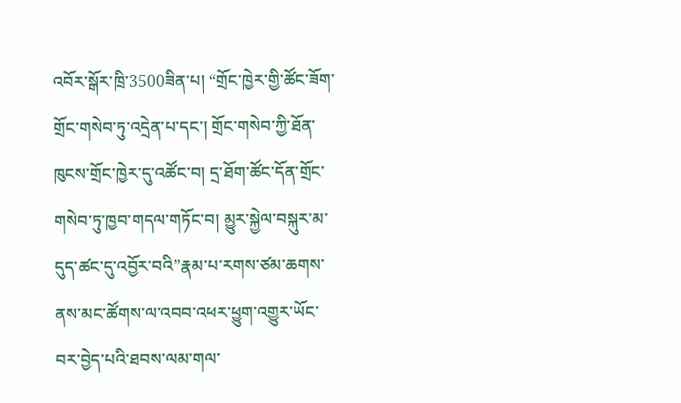འབོར་སྒོར་ཁྲི་3500ཟིན་པ། “གྲོང་ཁྱེར་གྱི་ཚོང་ཟོག་གྲོང་གསེབ་ཏུ་འདྲེན་པ་དང་། གྲོང་གསེབ་ཀྱི་ཐོན་ཁུངས་གྲོང་ཁྱེར་དུ་འཚོང་བ། དྲ་ཐོག་ཚོང་དོན་གྲོང་གསེབ་ཏུ་ཁྱབ་གདལ་གཏོང་བ། མྱུར་སྐྱེལ་བསྐུར་མ་དུད་ཚང་དུ་འབྱོར་བའི”རྣམ་པ་རགས་ཙམ་ཆགས་ནས་མང་ཚོགས་ལ་འབབ་འཕར་ཕྱུག་འགྱུར་ཡོང་བར་བྱེད་པའི་ཐབས་ལམ་གལ་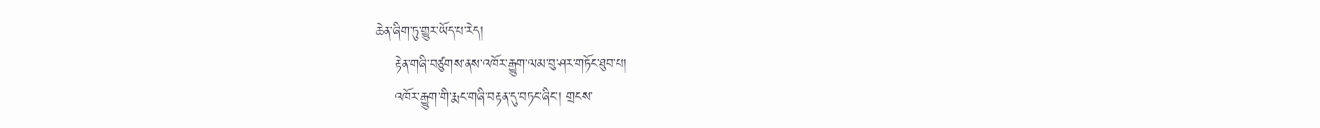ཆེན་ཞིག་ཏུ་གྱུར་ཡོད་པ་རེད།
    རྟེན་གཞི་བཙུགས་ནས་འཁོར་རྒྱུག་ལམ་བུ་ཤར་གཏོང་ཐུབ་པ།
    འཁོར་རྒྱུག་གི་རྨང་གཞི་བརྟན་དུ་བཏང་ཞིང་། གྲངས་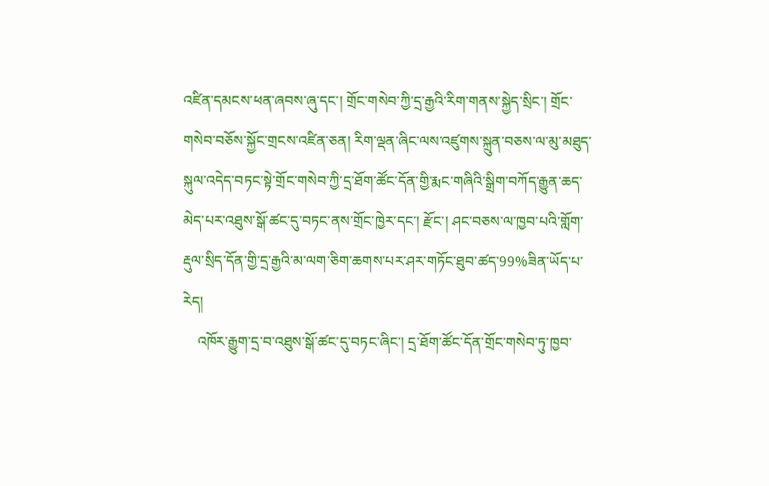འཛིན་དམངས་ཕན་ཞབས་ཞུ་དང་། གྲོང་གསེབ་ཀྱི་དྲ་རྒྱའི་རིག་གནས་སྐྱེད་སྲིང་། གྲོང་གསེབ་བཅོས་སྐྱོང་གྲངས་འཛིན་ཅན། རིག་ལྡན་ཞིང་ལས་འཛུགས་སྐྲུན་བཅས་ལ་མུ་མཐུད་སྐུལ་འདེད་བཏང་སྟེ་གྲོང་གསེབ་ཀྱི་དྲ་ཐོག་ཚོང་དོན་གྱི་རྨང་གཞིའི་སྒྲིག་བཀོད་རྒྱུན་ཆད་མེད་པར་འཐུས་སྒོ་ཚང་དུ་བཏང་ནས་གྲོང་ཁྱེར་དང་། རྫོང་། ཤང་བཅས་ལ་ཁྱབ་པའི་གློག་རྡུལ་སྲིད་དོན་གྱི་དྲ་རྒྱའི་མ་ལག་ཅིག་ཆགས་པར་ཤར་གཏོང་ཐུབ་ཚད་99%ཟིན་ཡོད་པ་རེད།
    འཁོར་རྒྱུག་དྲ་བ་འཐུས་སྒོ་ཚང་དུ་བཏང་ཞིང་། དྲ་ཐོག་ཚོང་དོན་གྲོང་གསེབ་ཏུ་ཁྱབ་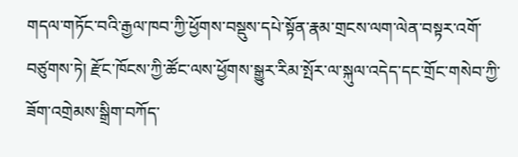གདལ་གཏོང་བའི་རྒྱལ་ཁབ་ཀྱི་ཕྱོགས་བསྡུས་དཔེ་སྟོན་རྣམ་གྲངས་ལག་ལེན་བསྟར་འགོ་བཙུགས་ཏེ། རྫོང་ཁོངས་ཀྱི་ཚོང་ལས་ཕྱོགས་སྒྱུར་རིམ་སྤོར་ལ་སྐུལ་འདེད་དང་གྲོང་གསེབ་ཀྱི་ཟོག་འགྲེམས་སྒྲིག་བཀོད་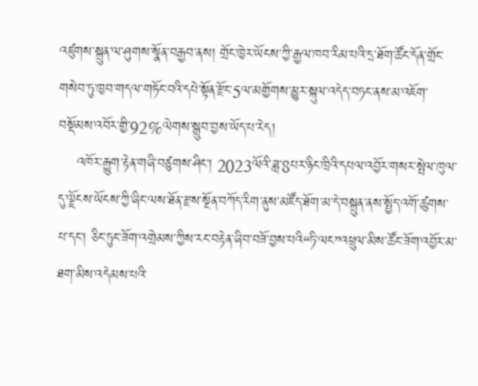འཛུགས་སྐྲུན་ལ་ཤུགས་སྣོན་བརྒྱབ་ནས། གྲོང་ཁྱེར་ཡོངས་ཀྱི་རྒྱལ་ཁབ་རིམ་པའི་དྲ་ཐོག་ཚོང་དོན་གྲོང་གསེབ་ཏུ་ཁྱབ་གདལ་གཏོང་བའི་དཔེ་སྟོན་རྫོང་5ལ་མགྱོགས་མྱུར་སྐུལ་འདེད་བཏང་ནས་མ་འཇོག་བསྡོམས་འབོར་གྱི་92%ལེགས་སྒྲུབ་བྱས་ཡོད་པ་རེད།
    འཁོར་རྒྱུག་རྟེན་གཞི་བཙུགས་ཤིང་། 2023ལོའི་ཟླ་8པར་ཉིང་ཁྲིའི་དཔལ་འབྱོར་གསར་སྤེལ་ཁུལ་དུ་ལྗོངས་ཡོངས་ཀྱི་ཞིང་ལས་ཐོན་རྫས་སྔོན་བཀོད་རིག་ནུས་མཛོད་ཐོག་མ་དེ་བསྐྲུན་ནས་སྤྱོད་འགོ་ཚུགས་པ་དང་། ཅིང་ཏུང་ཟོག་འགྲེམས་ཀྱིས་རང་བརྟེན་ཞིབ་བཟོ་བྱས་པའི“ཏི་ལང”འཕྲུལ་མིས་ཚོང་ཟོག་འབྱོར་མ་ཐག་མིས་འདེམས་པའི་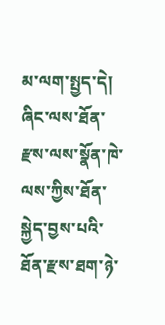མ་ལག་སྤྱད་དེ། ཞིང་ལས་ཐོན་རྫས་ལས་སྣོན་ཁེ་ལས་ཀྱིས་ཐོན་སྐྱེད་བྱས་པའི་ཐོན་རྫས་ཐག་ཉེ་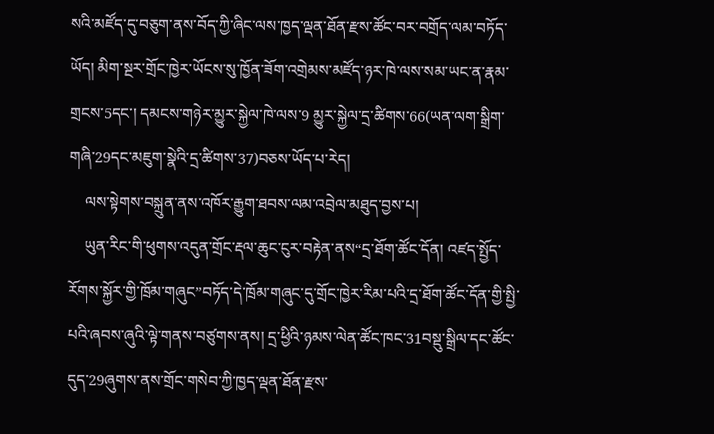སའི་མཛོད་དུ་བཅུག་ནས་བོད་ཀྱི་ཞིང་ལས་ཁྱད་ལྡན་ཐོན་རྫས་ཚོང་བར་བགྲོད་ལམ་བཏོད་ཡོད། མིག་སྔར་གྲོང་ཁྱེར་ཡོངས་སུ་ཁྱོན་ཟོག་འགྲེམས་མཛོད་ཉར་ཁེ་ལས་སམ་ཡང་ན་རྣམ་གྲངས་5དང་། དམངས་གཉེར་མྱུར་སྐྱེལ་ཁེ་ལས་9 མྱུར་སྐྱེལ་དྲ་ཚིགས་66(ཡན་ལག་སྒྲིག་གཞི་29དང་མཇུག་སྣེའི་དྲ་ཚིགས་37)བཅས་ཡོད་པ་རེད།
    ལས་སྟེགས་བསྐྲུན་ནས་འཁོར་རྒྱུག་ཐབས་ལམ་འབྲེལ་མཐུད་བྱས་པ།
    ཡུན་རིང་གི་ཕུགས་འདུན་གྲོང་རྡལ་ཆུང་ངུར་བརྟེན་ནས“དྲ་ཐོག་ཚོང་དོན། འཛད་སྤྱོད་རོགས་སྐྱོར་གྱི་ཁྲོམ་གཞུང”བཏོད་དེ་ཁྲོམ་གཞུང་དུ་གྲོང་ཁྱེར་རིམ་པའི་དྲ་ཐོག་ཚོང་དོན་གྱི་སྤྱི་པའི་ཞབས་ཞུའི་ལྟེ་གནས་བཙུགས་ནས། དྲ་ཕྱིའི་ཉམས་ལེན་ཚོང་ཁང་31བསྡུ་སྒྲིལ་དང་ཚོང་དུད་29ཞུགས་ནས་གྲོང་གསེབ་ཀྱི་ཁྱད་ལྡན་ཐོན་རྫས་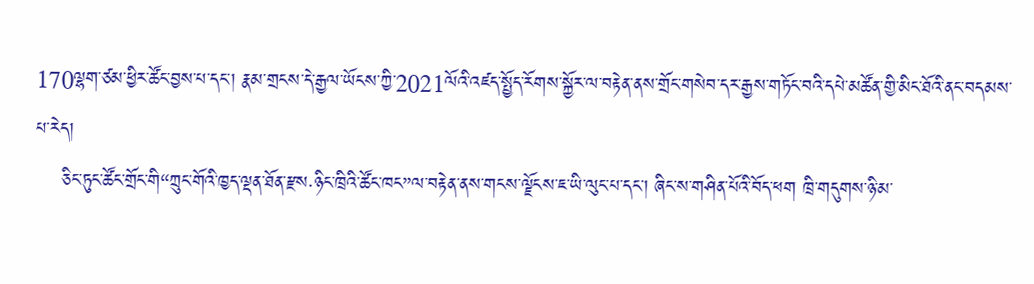170ལྷག་ཙམ་ཕྱིར་ཚོང་བྱས་པ་དང་། རྣམ་གྲངས་དེ་རྒྱལ་ཡོངས་ཀྱི་2021ལོའི་འཛད་སྤྱོད་རོགས་སྐྱོར་ལ་བརྟེན་ནས་གྲོང་གསེབ་དར་རྒྱས་གཏོང་བའི་དཔེ་མཚོན་གྱི་མིང་ཐོའི་ནང་བདམས་པ་རེད།
    ཅིང་ཏུང་ཚོང་གྲོང་གི“ཀྲུང་གོའི་ཁྱད་ལྡན་ཐོན་རྫས·ཉིང་ཁྲིའི་ཚོང་ཁང”ལ་བརྟེན་ནས་གངས་ལྗོངས་ཇ་ཡི་ལུང་པ་དང་། ཞིང་ས་གཤིན་པོའི་བོད་ཕག ཁྲི་གདུགས་ཉི་མ་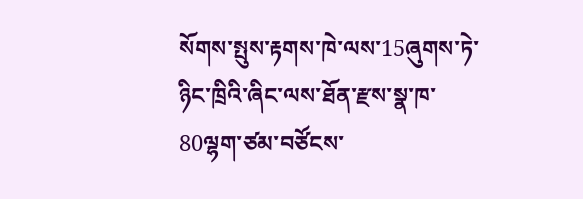སོགས་སྤུས་རྟགས་ཁེ་ལས་15ཞུགས་ཏེ་ཉིང་ཁྲིའི་ཞིང་ལས་ཐོན་རྫས་སྣ་ཁ་80ལྷག་ཙམ་བཙོངས་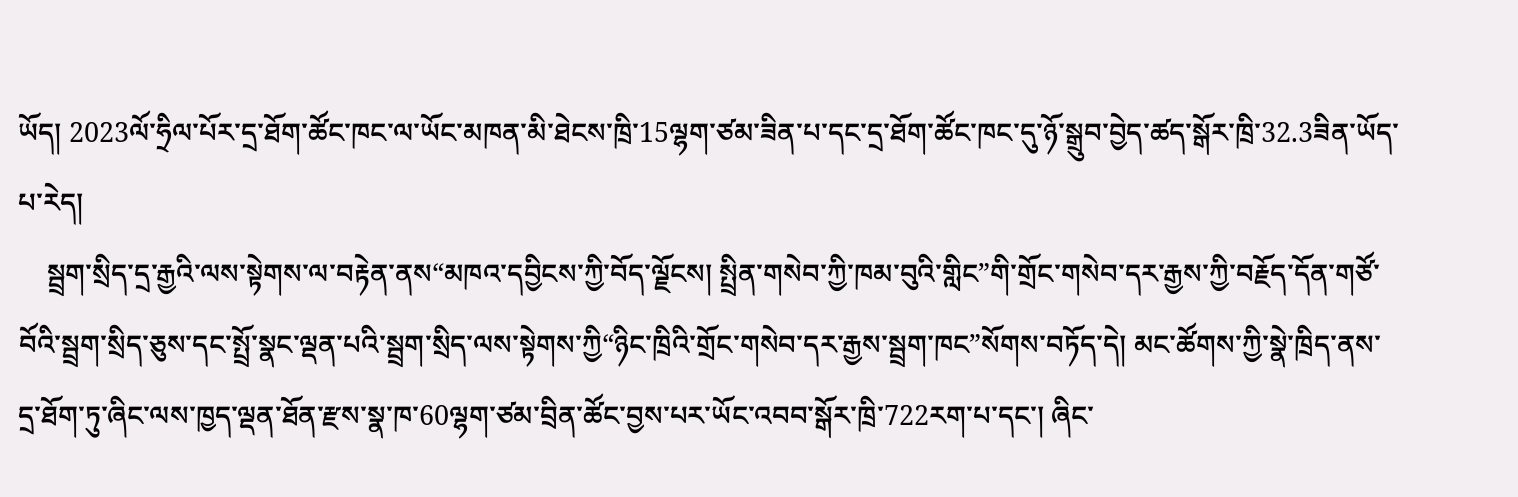ཡོད། 2023ལོ་ཧྲིལ་པོར་དྲ་ཐོག་ཚོང་ཁང་ལ་ཡོང་མཁན་མི་ཐེངས་ཁྲི་15ལྷག་ཙམ་ཟིན་པ་དང་དྲ་ཐོག་ཚོང་ཁང་དུ་ཉོ་སྒྲུབ་བྱེད་ཚད་སྒོར་ཁྲི་32.3ཟིན་ཡོད་པ་རེད།
    སྦྲག་སྲིད་དྲ་རྒྱའི་ལས་སྟེགས་ལ་བརྟེན་ནས“མཁའ་དབྱིངས་ཀྱི་བོད་ལྗོངས། སྤྲིན་གསེབ་ཀྱི་ཁམ་བུའི་གླིང”གི་གྲོང་གསེབ་དར་རྒྱས་ཀྱི་བརྗོད་དོན་གཙོ་བོའི་སྦྲག་སྲིད་ཅུས་དང་སྤྲོ་སྣང་ལྡན་པའི་སྦྲག་སྲིད་ལས་སྟེགས་ཀྱི“ཉིང་ཁྲིའི་གྲོང་གསེབ་དར་རྒྱས་སྦྲག་ཁང”སོགས་བཏོད་དེ། མང་ཚོགས་ཀྱི་སྣེ་ཁྲིད་ནས་དྲ་ཐོག་ཏུ་ཞིང་ལས་ཁྱད་ལྡན་ཐོན་རྫས་སྣ་ཁ་60ལྷག་ཙམ་བྲིན་ཚོང་བྱས་པར་ཡོང་འབབ་སྒོར་ཁྲི་722རག་པ་དང་། ཞིང་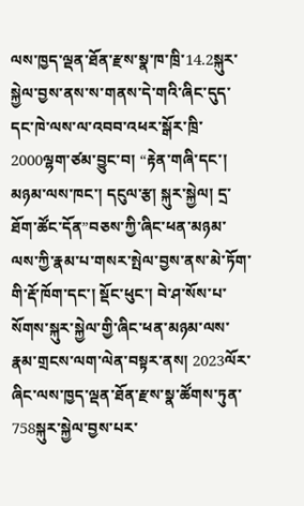ལས་ཁྱད་ལྡན་ཐོན་རྫས་སྣ་ཁ་ཁྲི་14.2སྐུར་སྐྱེལ་བྱས་ནས་ས་གནས་དེ་གའི་ཞིང་དུད་དང་ཁེ་ལས་ལ་འབབ་འཕར་སྒོར་ཁྲི་2000ལྷག་ཙམ་བྱུང་བ། “རྟེན་གཞི་དང་། མཉམ་ལས་ཁང་། དངུལ་རྩ། སྐུར་སྐྱེལ། དྲ་ཐོག་ཚོང་དོན”བཅས་ཀྱི་ཞིང་ཕན་མཉམ་ལས་ཀྱི་རྣམ་པ་གསར་སྤེལ་བྱས་ནས་མེ་ཏོག་གི་རྡོ་ཁོག་དང་། སྡོང་ཕུང་། བེ་ཤ་སོས་པ་སོགས་སྐུར་སྐྱེལ་གྱི་ཞིང་ཕན་མཉམ་ལས་རྣམ་གྲངས་ལག་ལེན་བསྟར་ནས། 2023ལོར་ཞིང་ལས་ཁྱད་ལྡན་ཐོན་རྫས་སྣ་ཚོགས་ཏུན་758སྐུར་སྐྱེལ་བྱས་པར་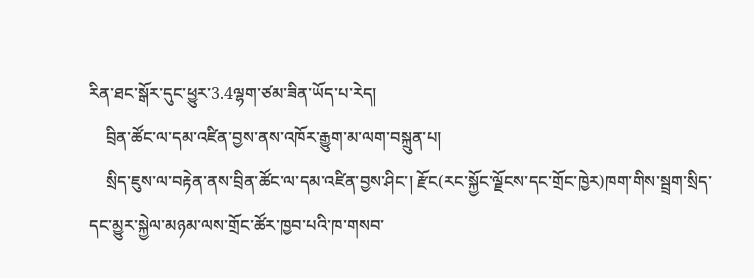རིན་ཐང་སྒོར་དུང་ཕྱུར་3.4ལྷག་ཙམ་ཟིན་ཡོད་པ་རེད།
    བྲིན་ཚོང་ལ་དམ་འཛིན་བྱས་ནས་འཁོར་རྒྱུག་མ་ལག་བསྐྲུན་པ།
    སྲིད་ཇུས་ལ་བརྟེན་ནས་བྲིན་ཚོང་ལ་དམ་འཛིན་བྱས་ཤིང་། རྫོང(རང་སྐྱོང་ལྗོངས་དང་གྲོང་ཁྱེར)ཁག་གིས་སྦྲག་སྲིད་དང་མྱུར་སྐྱེལ་མཉམ་ལས་གྲོང་ཚོར་ཁྱབ་པའི་ཁ་གསབ་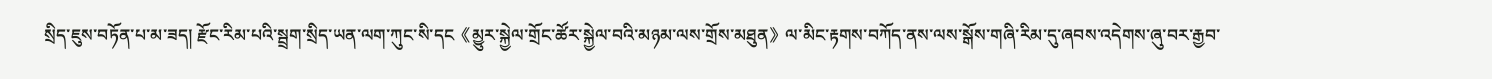སྲིད་ཇུས་བཏོན་པ་མ་ཟད། རྫོང་རིམ་པའི་སྦྲག་སྲིད་ཡན་ལག་ཀུང་སི་དང《མྱུར་སྐྱེལ་གྲོང་ཚོར་སྐྱེལ་བའི་མཉམ་ལས་གྲོས་མཐུན》ལ་མིང་རྟགས་བཀོད་ནས་ལས་སྒོས་གཞི་རིམ་དུ་ཞབས་འདེགས་ཞུ་བར་རྒྱབ་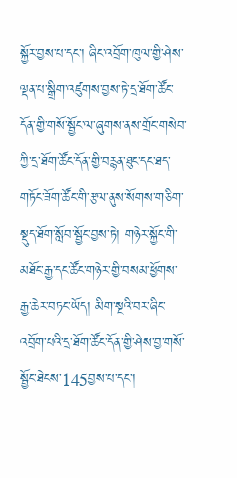སྐྱོར་བྱས་པ་དང་། ཞིང་འབྲོག་ཁུལ་གྱི་ཤེས་ལྡན་པ་སྒྲིག་འཛུགས་བྱས་ཏེ་དྲ་ཐོག་ཚོང་དོན་གྱི་གསོ་སྦྱོང་ལ་ཞུགས་ནས་གྲོང་གསེབ་ཀྱི་དྲ་ཐོག་ཚོང་དོན་གྱི་བརྙན་ཐུང་དང་ཐད་གཏོང་ཟོག་ཚོང་གི་རྩལ་ནུས་སོགས་གཅིག་སྡུད་ཐོག་སློབ་སྦྱོང་བྱས་ཏེ། གཉེར་སྐྱོང་གི་མཐོང་རྒྱ་དང་ཚོང་གཉེར་གྱི་བསམ་ཕྱོགས་རྒྱ་ཆེར་བཏང་ཡོད། མིག་སྔའི་བར་ཞིང་འབྲོག་པའི་དྲ་ཐོག་ཚོང་དོན་གྱི་ཤེས་བྱ་གསོ་སྦྱོང་ཐེངས་145བྱས་པ་དང་།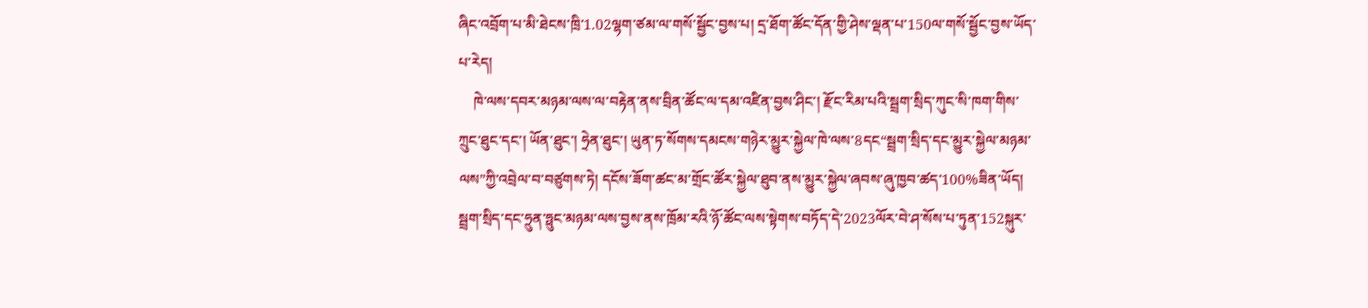ཞིང་འབྲོག་པ་མི་ཐེངས་ཁྲི་1.02ལྷག་ཙམ་ལ་གསོ་སྦྱོང་བྱས་པ། དྲ་ཐོག་ཚོང་དོན་གྱི་ཤེས་ལྡན་པ་150ལ་གསོ་སྦྱོང་བྱས་ཡོད་པ་རེད།
    ཁེ་ལས་དབར་མཉམ་ལས་ལ་བརྟེན་ནས་བྲིན་ཚོང་ལ་དམ་འཛིན་བྱས་ཤིང་། རྫོང་རིམ་པའི་སྦྲག་སྲིད་ཀུང་སི་ཁག་གིས་ཀྲུང་ཐུང་དང་། ཡོན་ཐུང་། ཧྲེན་ཐུང་། ཡུན་ཏ་སོགས་དམངས་གཉེར་མྱུར་སྐྱེལ་ཁེ་ལས་8དང“སྦྲག་སྲིད་དང་མྱུར་སྐྱེལ་མཉམ་ལས”ཀྱི་འབྲེལ་བ་བཙུགས་ཏེ། དངོས་ཟོག་ཚང་མ་གྲོང་ཚོར་སྐྱེལ་ཐུབ་ནས་མྱུར་སྐྱེལ་ཞབས་ཞུ་ཁྱབ་ཚད་100%ཟིན་ཡོད། སྦྲག་སྲིད་དང་ཧྲུན་ཧྥུང་མཉམ་ལས་བྱས་ནས་ཁྲོམ་རའི་ཉོ་ཚོང་ལས་སྟེགས་བཏོད་དེ་2023ལོར་བེ་ཤ་སོས་པ་ཏུན་152སྐུར་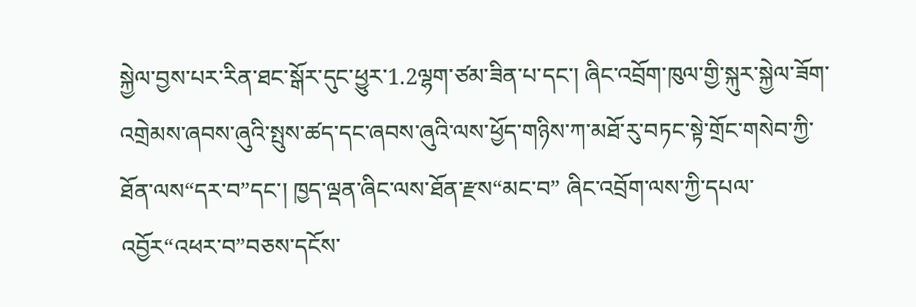སྐྱེལ་བྱས་པར་རིན་ཐང་སྒོར་དུང་ཕྱུར་1.2ལྷག་ཙམ་ཟིན་པ་དང་། ཞིང་འབྲོག་ཁུལ་གྱི་སྐུར་སྐྱེལ་ཟོག་འགྲེམས་ཞབས་ཞུའི་སྤུས་ཚད་དང་ཞབས་ཞུའི་ལས་ཕྱོད་གཉིས་ཀ་མཐོ་རུ་བཏང་སྟེ་གྲོང་གསེབ་ཀྱི་ཐོན་ལས“དར་བ”དང་། ཁྱད་ལྡན་ཞིང་ལས་ཐོན་རྫས“མང་བ” ཞིང་འབྲོག་ལས་ཀྱི་དཔལ་འབྱོར“འཕར་བ”བཅས་དངོས་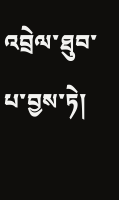འབྲེལ་ཐུབ་པ་བྱས་ཏེ།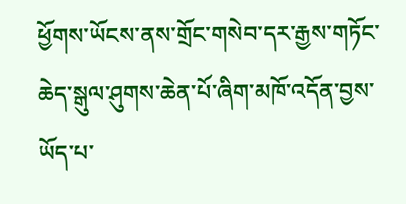ཕྱོགས་ཡོངས་ནས་གྲོང་གསེབ་དར་རྒྱས་གཏོང་ཆེད་སྒུལ་ཤུགས་ཆེན་པོ་ཞིག་མཁོ་འདོན་བྱས་ཡོད་པ་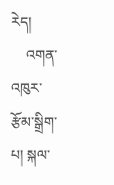རེད།
    འགན་འཁུར་རྩོམ་སྒྲིག་པ། སྐལ་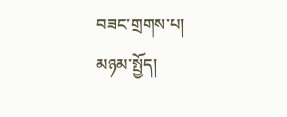བཟང་གྲགས་པ།
མཉམ་སྤྱོད།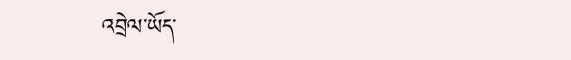འབྲེལ་ཡོད་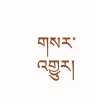གསར་འགྱུར།